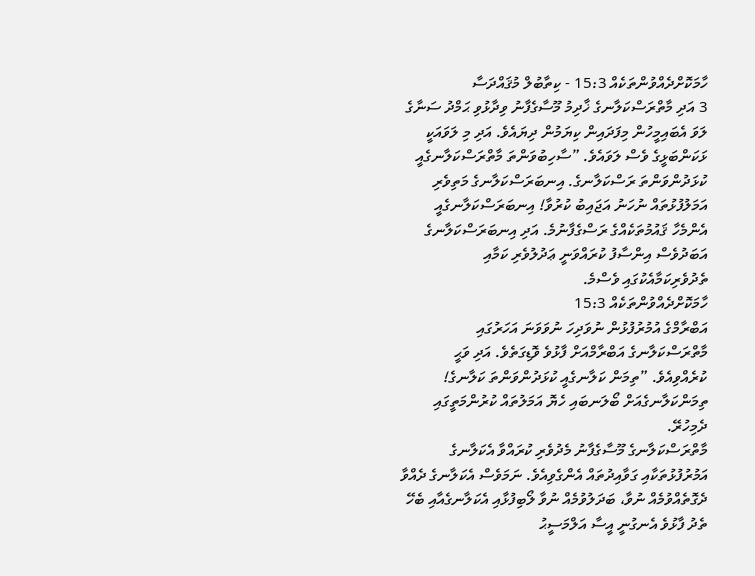ހާމަކޮށްދެއްވުންތަކެއް 15:3 - ކިތާބުލް މުޤައްދަސާ
3 އަދި މާތްރަސްކަލާނގެ ޚާދިމު މޫސާގެފާނު ވިދާޅުވި ޙަމްދު ސަނާގެ ލަވަ އެބައިމީހުން މިފަދައިން ކިޔަމުން ދިޔައެވެ. އަދި މި ލަވައަކީ ޅަކަންބަޅީގެ ވެސް ލަވައެވެ. ”ސާހިބުވަންތަ މާތްރަސްކަލާނގެއީ ކުޅަދުންވަންތަ ރަސްކަލާނގެ. އިނބަރަސްކަލާނގެ މަތިވެރި އަމަލުފުޅުތައް ނުހަނު އަޖައިބު ކުރުވާ! އިނބަރަސްކަލާނގެއީ އެންމެހާ ޤައުމުތަކެއްގެ ރަސްގެފާނުމެ. އަދި އިނބަރަސްކަލާނގެ އަބަދުވެސް އިންސާފު ކުރައްވަނީ ޢަދުލުވެރި ކަމާއި ތެދުވެރިކަމާއެކުގައި ވެސްމެ.
ހާމަކޮށްދެއްވުންތަކެއް 15:3
އަބްރާމްގެ އުމުރުފުޅުން ނުވަދިހަ ނުވަވަނަ އަހަރުގައި މާތްރަސްކަލާނގެ އަބްރާމްއަށް ފާޅުވެ ވޮޑިގަތެވެ. އަދި ވަޙީ ކުރެއްވިއެވެ. ”ތިމަން ކަލާނގެއީ ކުޅަދުންވަންތަ ކަލާނގެ! ތިމަންކަލާނގެއަށް ބޯލަނބައި ހެޔޮ އަމަލުތައް ކުރުންމަތީގައި ދެމިހުރޭ.
މާތްރަސްކަލާނގެ މޫސާގެފާނު މެދުވެރި ކުރައްވާ އެކަލާނގެ އަމުރުފުޅުތަކާއި ގަވާއިދުތައް އެންގެވިއެވެ. ނަމަވެސް އެކަލާނގެ ދެއްވާ ދެގޮތެއްވުމެއް ނުވާ، ބަދަލުވުމެއް ނުވާ ލޯބިފުޅާއި އެކަލާނގެއާއި ބެހޭ ތެދު ފާޅުވެ އެނގުނީ އީސާ އަލްމަސީޙު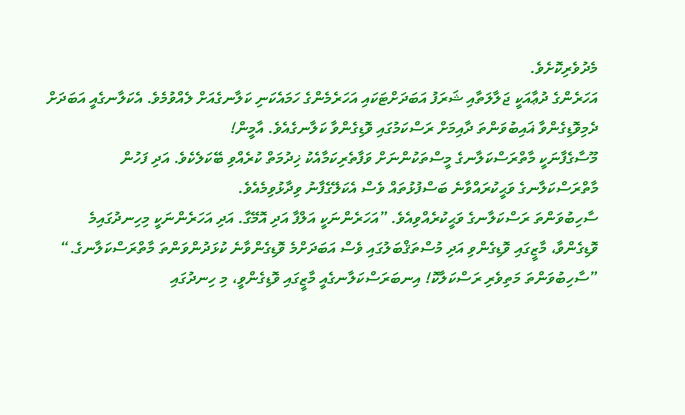މެދުވެރިކޮށެވެ.
އަހަރެންގެ ދުޢާއަކީ ޖަލާލަތާއި ޝަރަފު އަބަދަށްޓަކައި އަހަރެމެންގެ ހަމައެކަނި ކަލާނގެއަށް ލެއްވުމެވެ. އެކަލާނގެއީ އަބަދަށް ދެމިވޮޑިގެންވާ ޣައިބުވަންތަ ދާއިމަށް ރަސްކަމުގައި ވޮޑިގެންވާ ކަލާނގެއެވެ. އާމީން!
މޫސާގެފާނަކީ މާތްރަސްކަލާނގެ މީސްތަކުންނަށް ވަފާތެރިކަމާއެކު ޚިދުމަތް ކުރެއްވި ބޭކަލެކެވެ. އަދި ފަހުން މާތްރަސްކަލާނގެ ވަޙީކުރައްވާނެ ބަސްފުޅުތައް ވެސް އެކަލޭގެފާނު ވިދާޅުވިމެއެވެ.
ސާހިބުވަންތަ ރަސްކަލާނގެ ވަޙީކުރެއްވިއެވެ. ”އަހަރެންނަކީ އަލްފާ އަދި އޮމޭގާ. އަދި އަހަރެންނަކީ މިހިނދުގައިމެ ވޮޑިގެންވާ، މާޒީގައި ވޮޑިގެންވި އަދި މުސްތަޤްބަލުގައި ވެސް އަބަދަށްމެ ވޮޑިގެންވާނެ ކުޅަދުންވަންތަ މާތްރަސްކަލާނގެ.“
”ސާހިބުވަންތަ މަތިވެރި ރަސްކަލާކޮ! އިނބަރަސްކަލާނގެއީ މާޒީގައި ވޮޑިގެންވީ، މި ހިނދުގައި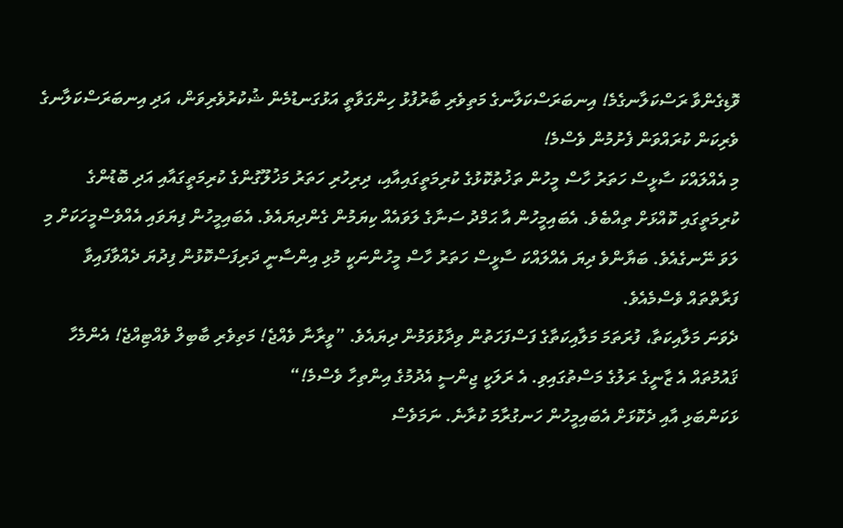ވޮޑިގެންވާ ރަސްކަލާނގެމެ! އިނބަރަސްކަލާނގެ މަތިވެރި ބާރުފުޅު ހިންގަވާތީ އަޅުގަނޑުމެން ޝުކުރުވެރިވަން، އަދި އިނބަރަސްކަލާނގެ ވެރިކަން ކުރައްވަން ފެށުމުން ވެސްމެ!
މި އެއްލައްކަ ސާޅީސް ހަތަރު ހާސް މީހުން ތަޚުތުކޮޅުގެ ކުރިމަތީގައިއާއި، ދިރިހުރި ހަތަރު މަޚުލޫގުންގެ ކުރިމަތީގައާއި އަދި ބޮޑުންގެ ކުރިމަތީގައި ކޮއްޅަށް ތިއްބެވެ. އެބައިމީހުން އާ ޙަމްދު ސަނާގެ ލަވައެއް ކިޔަމުން ގެންދިޔައެވެ. އެބައިމީހުން ފިޔަވައި އެއްވެސްމީހަކަށް މި ލަވަ ނޭނގެއެވެ. ބަޔާންވެ ދިޔަ އެއްލައްކަ ސާޅީސް ހަތަރު ހާސް މީހުންނަކީ މުޅި އިންސާނީ ދަރިފަސްކޮޅުން ފިދުޔަ ދެއްވާފައިވާ ފަރާތްތައް ވެސްމެއެވެ.
ދެވަނަ މަލާއިކަތާ، ފުރަތަމަ މަލާއިކަތާގެ ފަސްފަހަތުން ވިދާޅުވަމުން ދިޔައެވެ. ”ވީރާނާ ވެއްޖެ! މަތިވެރި ބާބިލް ވެއްޓިއްޖެ! އެންމެހާ ޤައުމުތައް އެ ޒާނީގެ ރަލުގެ މަސްތުގައިވި. އެ ރަލަކީ ޖިންސީ އެދުމުގެ އިންތިހާ ވެސްމެ!“
ޅަކަންބަޅި އާއި ދެކޮޅަށް އެބައިމީހުން ހަނގުރާމަ ކުރާނެ. ނަމަވެސް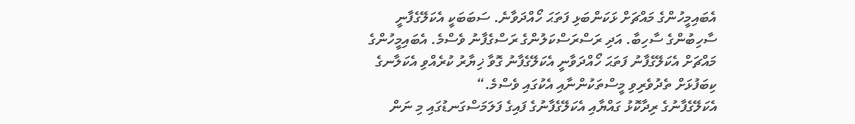އެބައިމީހުންގެ މައްޗަށް ޅަކަންބަޅި ފަތަޙަ ހޯއްދަވާނެ. ސަބަބަކީ އެކަލޭގެފާނީ ސާހިބުންގެ ސާހިބާ. އަދި ރަސްރަސްކަލުންގެ ރަސްގެފާނު ވެސްމެ. އެބައިމީހުންގެ މައްޗަށް އެކަލޭގެފާނު ފަތަޙަ ހޯއްދަވާނީ އެކަލޭގެފާނު ގޮވާ ޚިޔާރު ކުރެއްވި އެކަލާނގެ ކިބަފުޅަށް ތެދުވެރިވި މީސްތަކުންނާއި އެކުގައި ވެސްމެ.“
އެކަލޭގެފާނުގެ ރިދާކޮޅު ގައްޔާއި އެކަލޭގެފާނުގެ ފައިގެ ފަލަމަސްގަނޑުގައި މި ނަން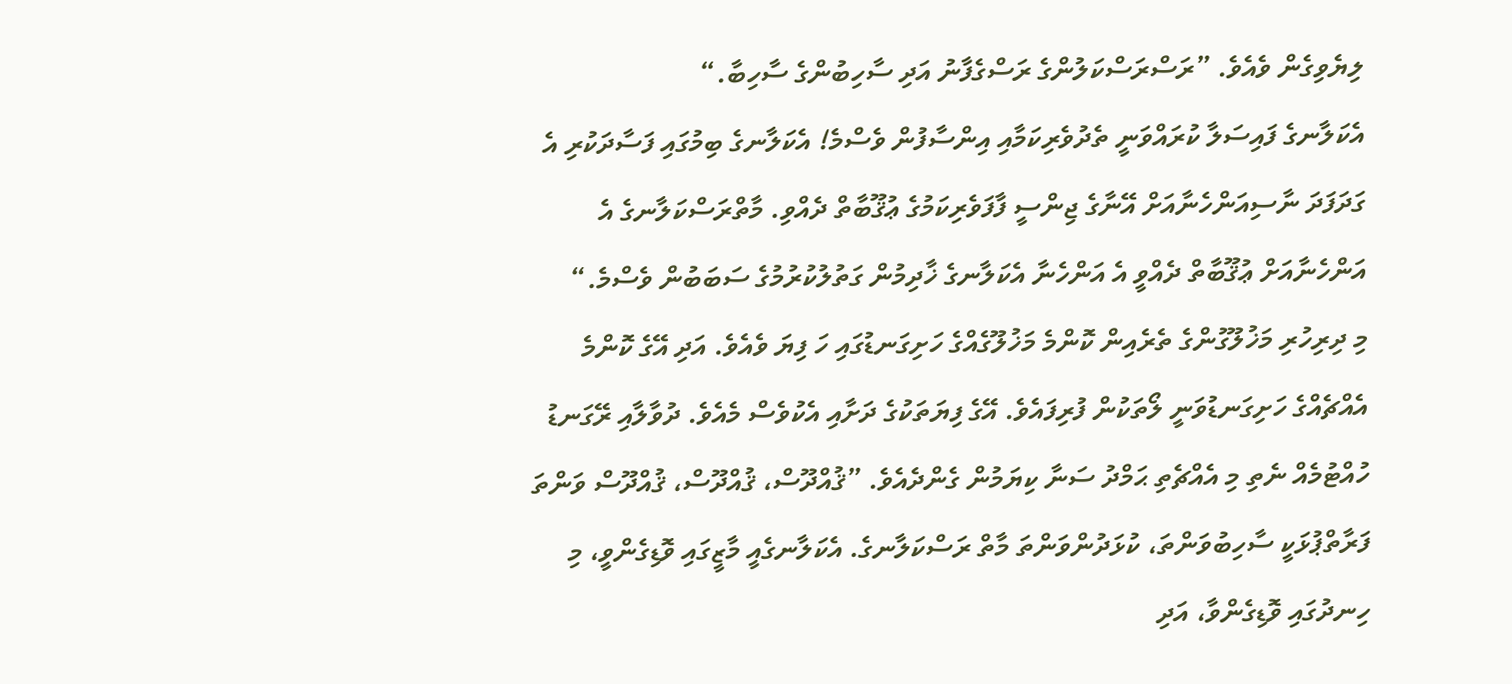ލިޔެވިގެން ވެއެވެ. ”ރަސްރަސްކަލުންގެ ރަސްގެފާނު އަދި ސާހިބުންގެ ސާހިބާ.“
އެކަލާނގެ ފައިސަލާ ކުރައްވަނީ ތެދުވެރިކަމާއި އިންސާފުން ވެސްމެ! އެކަލާނގެ ބިމުގައި ފަސާދަކުރި އެ ގަދަފަދަ ނާސިއަންހެނާއަށް އޭނާގެ ޖިންސީ ފާފަވެރިކަމުގެ ޢުޤޫބާތް ދެއްވި. މާތްރަސްކަލާނގެ އެ އަންހެނާއަށް ޢުޤޫބާތް ދެއްވީ އެ އަންހެނާ އެކަލާނގެ ޚާދިމުން ގަތުލުކުރުމުގެ ސަބަބުން ވެސްމެ.“
މި ދިރިހުރި މަޚުލޫގުންގެ ތެރެއިން ކޮންމެ މަޚުލޫގެއްގެ ހަށިގަނޑުގައި ހަ ފިޔަ ވެއެވެ. އަދި އޭގެ ކޮންމެ އެއްޗެއްގެ ހަށިގަނޑުވަނީ ލޯތަކުން ފުރިފައެވެ. އޭގެ ފިޔަތަކުގެ ދަށާއި އެކުވެސް މެއެވެ. ދުވާލާއި ރޭގަނޑު ހުއްޓުމެއް ނެތި މި އެއްޗެތި ޙަމްދު ސަނާ ކިޔަމުން ގެންދެއެވެ. ”ޤުއްދޫސް، ޤުއްދޫސް، ޤުއްދޫސް ވަންތަ ފަރާތްޕުޅަކީ ސާހިބުވަންތަ، ކުޅަދުންވަންތަ މާތް ރަސްކަލާނގެ. އެކަލާނގެއީ މާޒީގައި ވޮޑިގެންވީ، މި ހިނދުގައި ވޮޑިގެންވާ، އަދި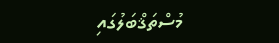މުސްތަޤްބަލުގައި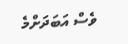ވެސް އަބަދަށްމެ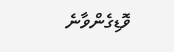ވޮޑިގެންވާނެ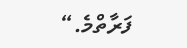ފަރާތްމެ.“